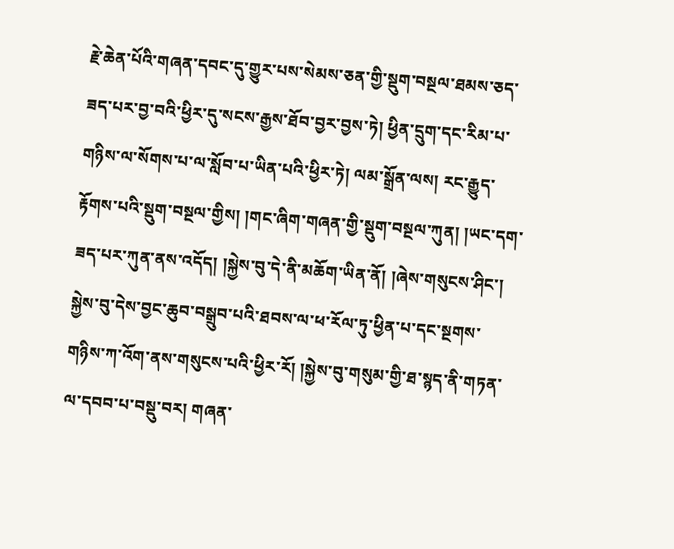རྗེ་ཆེན་པོའི་གཞན་དབང་དུ་གྱུར་པས་སེམས་ཅན་གྱི་སྡུག་བསྔལ་ཐམས་ཅད་ཟད་པར་བྱ་བའི་ཕྱིར་དུ་སངས་རྒྱས་ཐོབ་བྱར་བྱས་ཏེ། ཕྱིན་དྲུག་དང་རིམ་པ་གཉིས་ལ་སོགས་པ་ལ་སློབ་པ་ཡིན་པའི་ཕྱིར་ཏེ། ལམ་སྒྲོན་ལས། རང་རྒྱུད་རྟོགས་པའི་སྡུག་བསྔལ་གྱིས། །གང་ཞིག་གཞན་གྱི་སྡུག་བསྔལ་ཀུན། །ཡང་དག་ཟད་པར་ཀུན་ནས་འདོད། །སྐྱེས་བུ་དེ་ནི་མཆོག་ཡིན་ནོ། །ཞེས་གསུངས་ཤིང་། སྐྱེས་བུ་དེས་བྱང་ཆུབ་བསྒྲུབ་པའི་ཐབས་ལ་ཕ་རོལ་ཏུ་ཕྱིན་པ་དང་སྔགས་གཉིས་ཀ་འོག་ནས་གསུངས་པའི་ཕྱིར་རོ། །སྐྱེས་བུ་གསུམ་གྱི་ཐ་སྙད་ནི་གཏན་ལ་དབབ་པ་བསྡུ་བར། གཞན་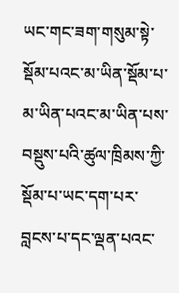ཡང་གང་ཟག་གསུམ་སྟེ་སྡོམ་པའང་མ་ཡིན་སྡོམ་པ་མ་ཡིན་པའང་མ་ཡིན་པས་བསྡུས་པའི་ཚུལ་ཁྲིམས་ཀྱི་སྡོམ་པ་ཡང་དག་པར་བླངས་པ་དང་ལྡན་པའང་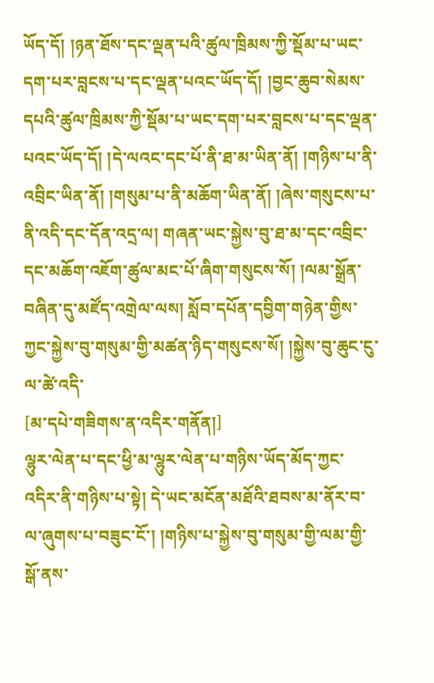ཡོད་དོ། །ཉན་ཐོས་དང་ལྡན་པའི་ཚུལ་ཁྲིམས་ཀྱི་སྡོམ་པ་ཡང་དག་པར་བླངས་པ་དང་ལྡན་པའང་ཡོད་དོ། །བྱང་ཆུབ་སེམས་དཔའི་ཚུལ་ཁྲིམས་ཀྱི་སྡོམ་པ་ཡང་དག་པར་བླངས་པ་དང་ལྡན་པའང་ཡོད་དོ། །དེ་ལའང་དང་པོ་ནི་ཐ་མ་ཡིན་ནོ། །གཉིས་པ་ནི་འབྲིང་ཡིན་ནོ། །གསུམ་པ་ནི་མཆོག་ཡིན་ནོ། །ཞེས་གསུངས་པ་ནི་འདི་དང་དོན་འདྲ་ལ། གཞན་ཡང་སྐྱེས་བུ་ཐ་མ་དང་འབྲིང་དང་མཆོག་འཇོག་ཚུལ་མང་པོ་ཞིག་གསུངས་སོ། །ལམ་སྒྲོན་བཞིན་དུ་མཛོད་འགྲེལ་ལས། སློབ་དཔོན་དབྱིག་གཉེན་གྱིས་ཀྱང་སྐྱེས་བུ་གསུམ་གྱི་མཚན་ཉིད་གསུངས་སོ། །སྐྱེས་བུ་ཆུང་ངུ་ལ་ཚེ་འདི་
[མ་དཔེ་གཟིགས་ན་འདིར་གནོན།]
ལྷུར་ལེན་པ་དང་ཕྱི་མ་ལྷུར་ལེན་པ་གཉིས་ཡོད་མོད་ཀྱང་འདིར་ནི་གཉིས་པ་སྟེ། དེ་ཡང་མངོན་མཐོའི་ཐབས་མ་ནོར་བ་ལ་ཞུགས་པ་བཟུང་ངོ་། །གཉིས་པ་སྐྱེས་བུ་གསུམ་གྱི་ལམ་གྱི་སྒོ་ནས་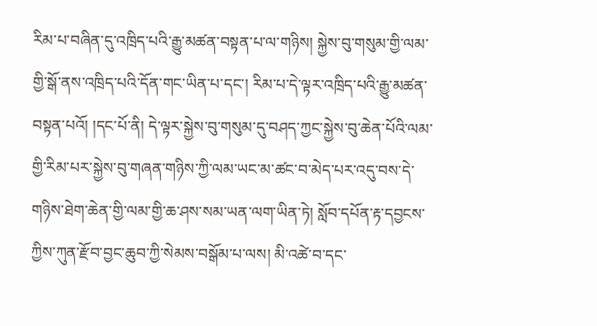རིམ་པ་བཞིན་དུ་འཁྲིད་པའི་རྒྱུ་མཚན་བསྟན་པ་ལ་གཉིས། སྐྱེས་བུ་གསུམ་གྱི་ལམ་གྱི་སྒོ་ནས་འཁྲིད་པའི་དོན་གང་ཡིན་པ་དང་། རིམ་པ་དེ་ལྟར་འཁྲིད་པའི་རྒྱུ་མཚན་བསྟན་པའོ། །དང་པོ་ནི། དེ་ལྟར་སྐྱེས་བུ་གསུམ་དུ་བཤད་ཀྱང་སྐྱེས་བུ་ཆེན་པོའི་ལམ་གྱི་རིམ་པར་སྐྱེས་བུ་གཞན་གཉིས་ཀྱི་ལམ་ཡང་མ་ཚང་བ་མེད་པར་འདུ་བས་དེ་གཉིས་ཐེག་ཆེན་གྱི་ལམ་གྱི་ཆ་ཤས་སམ་ཡན་ལག་ཡིན་ཏེ། སློབ་དཔོན་རྟ་དབྱངས་ཀྱིས་ཀུན་རྫོབ་བྱང་ཆུབ་ཀྱི་སེམས་བསྒོམ་པ་ལས། མི་འཚེ་བ་དང་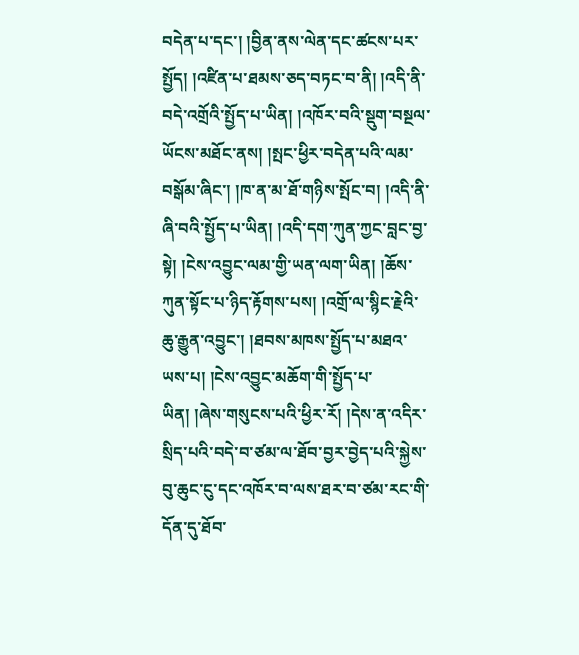བདེན་པ་དང་། །བྱིན་ནས་ལེན་དང་ཚངས་པར་སྤྱོད། །འཛིན་པ་ཐམས་ཅད་བཏང་བ་ནི། །འདི་ནི་བདེ་འགྲོའི་སྤྱོད་པ་ཡིན། །འཁོར་བའི་སྡུག་བསྔལ་ཡོངས་མཐོང་ནས། །སྤང་ཕྱིར་བདེན་པའི་ལམ་བསྒོམ་ཞིང་། །ཁ་ན་མ་ཐོ་གཉིས་སྤོང་བ། །འདི་ནི་ཞི་བའི་སྤྱོད་པ་ཡིན། །འདི་དག་ཀུན་ཀྱང་བླང་བྱ་སྟེ། །ངེས་འབྱུང་ལམ་གྱི་ཡན་ལག་ཡིན། །ཆོས་ཀུན་སྟོང་པ་ཉིད་རྟོགས་པས། །འགྲོ་ལ་སྙིང་རྗེའི་ཆུ་རྒྱུན་འབྱུང་། །ཐབས་མཁས་སྤྱོད་པ་མཐའ་ཡས་པ། །ངེས་འབྱུང་མཆོག་གི་སྤྱོད་པ་ཡིན། །ཞེས་གསུངས་པའི་ཕྱིར་རོ། །དེས་ན་འདིར་སྲིད་པའི་བདེ་བ་ཙམ་ལ་ཐོབ་བྱར་བྱེད་པའི་སྐྱེས་བུ་ཆུང་ངུ་དང་འཁོར་བ་ལས་ཐར་བ་ཙམ་རང་གི་དོན་དུ་ཐོབ་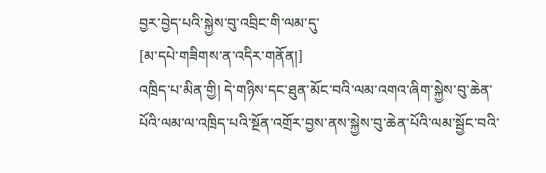བྱར་བྱེད་པའི་སྐྱེས་བུ་འབྲིང་གི་ལམ་དུ་
[མ་དཔེ་གཟིགས་ན་འདིར་གནོན།]
འཁྲིད་པ་མིན་གྱི། དེ་གཉིས་དང་ཐུན་མོང་བའི་ལམ་འགའ་ཞིག་སྐྱེས་བུ་ཆེན་པོའི་ལམ་ལ་འཁྲིད་པའི་སྔོན་འགྲོར་བྱས་ནས་སྐྱེས་བུ་ཆེན་པོའི་ལམ་སྦྱོང་བའི་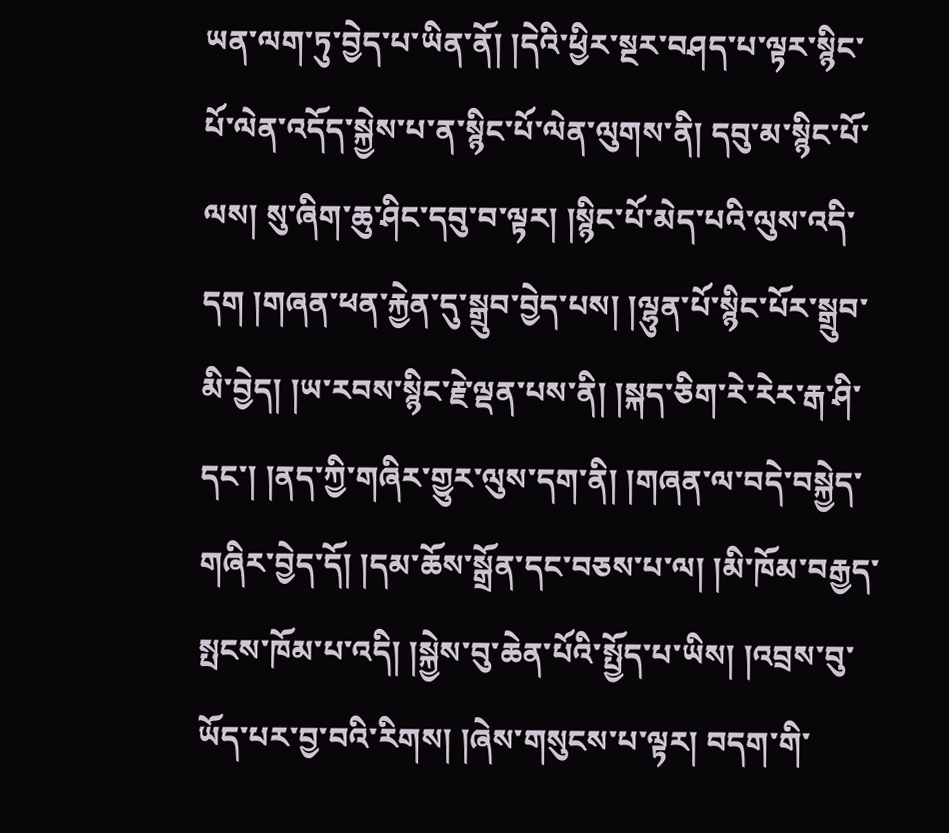ཡན་ལག་ཏུ་བྱེད་པ་ཡིན་ནོ། །དེའི་ཕྱིར་སྔར་བཤད་པ་ལྟར་སྙིང་པོ་ལེན་འདོད་སྐྱེས་པ་ན་སྙིང་པོ་ལེན་ལུགས་ནི། དབུ་མ་སྙིང་པོ་ལས། སུ་ཞིག་ཆུ་ཤིང་དབུ་བ་ལྟར། །སྙིང་པོ་མེད་པའི་ལུས་འདི་དག །གཞན་ཕན་རྐྱེན་དུ་སྒྲུབ་བྱེད་པས། །ལྷུན་པོ་སྙིང་པོར་སྒྲུབ་མི་བྱེད། །ཡ་རབས་སྙིང་རྗེ་ལྡན་པས་ནི། །སྐད་ཅིག་རེ་རེར་རྒ་ཤི་དང་། །ནད་ཀྱི་གཞིར་གྱུར་ལུས་དག་ནི། །གཞན་ལ་བདེ་བསྐྱེད་གཞིར་བྱེད་དོ། །དམ་ཆོས་སྒྲོན་དང་བཅས་པ་ལ། །མི་ཁོམ་བརྒྱད་སྤངས་ཁོམ་པ་འདི། །སྐྱེས་བུ་ཆེན་པོའི་སྤྱོད་པ་ཡིས། །འབྲས་བུ་ཡོད་པར་བྱ་བའི་རིགས། །ཞེས་གསུངས་པ་ལྟར། བདག་གི་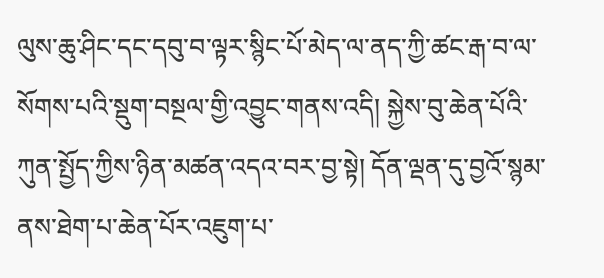ལུས་ཆུ་ཤིང་དང་དབུ་བ་ལྟར་སྙིང་པོ་མེད་ལ་ནད་ཀྱི་ཚང་རྒ་བ་ལ་སོགས་པའི་སྡུག་བསྔལ་གྱི་འབྱུང་གནས་འདི། སྐྱེས་བུ་ཆེན་པོའི་ཀུན་སྤྱོད་ཀྱིས་ཉིན་མཚན་འདའ་བར་བྱ་སྟེ། དོན་ལྡན་དུ་བྱའོ་སྙམ་ནས་ཐེག་པ་ཆེན་པོར་འཇུག་པ་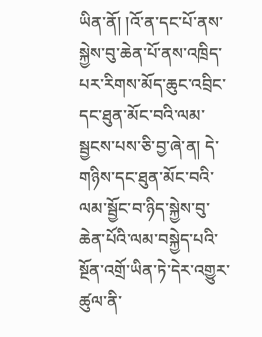ཡིན་ནོ། །འོ་ན་དང་པོ་ནས་སྐྱེས་བུ་ཆེན་པོ་ནས་འཁྲིད་པར་རིགས་མོད་ཆུང་འབྲིང་དང་ཐུན་མོང་བའི་ལམ་སྦྱངས་པས་ཅི་བྱ་ཞེ་ན། དེ་གཉིས་དང་ཐུན་མོང་བའི་ལམ་སྦྱོང་བ་ཉིད་སྐྱེས་བུ་ཆེན་པོའི་ལམ་བསྐྱེད་པའི་སྔོན་འགྲོ་ཡིན་ཏེ་དེར་འགྱུར་ཚུལ་ནི་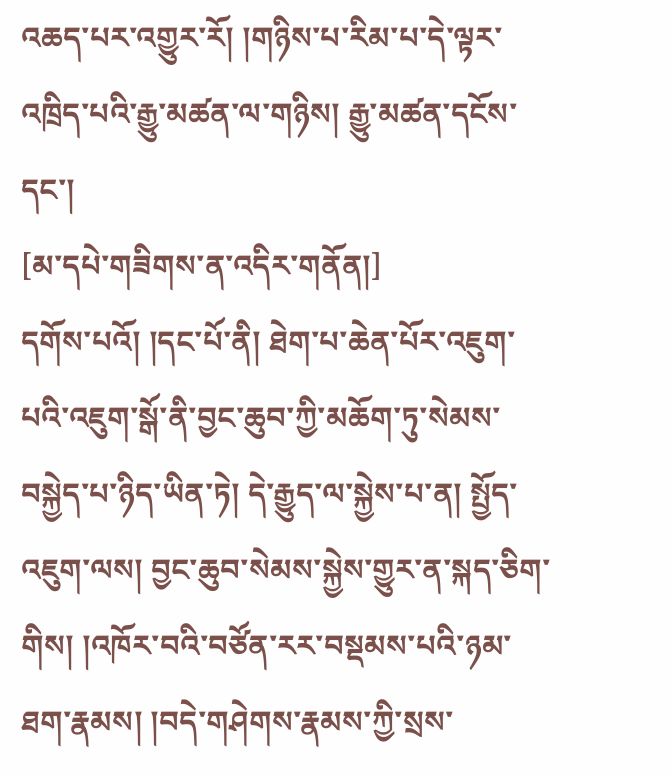འཆད་པར་འགྱུར་རོ། །གཉིས་པ་རིམ་པ་དེ་ལྟར་འཁྲིད་པའི་རྒྱུ་མཚན་ལ་གཉིས། རྒྱུ་མཚན་དངོས་དང་།
[མ་དཔེ་གཟིགས་ན་འདིར་གནོན།]
དགོས་པའོ། །དང་པོ་ནི། ཐེག་པ་ཆེན་པོར་འཇུག་པའི་འཇུག་སྒོ་ནི་བྱང་ཆུབ་ཀྱི་མཆོག་ཏུ་སེམས་བསྐྱེད་པ་ཉིད་ཡིན་ཏེ། དེ་རྒྱུད་ལ་སྐྱེས་པ་ན། སྤྱོད་འཇུག་ལས། བྱང་ཆུབ་སེམས་སྐྱེས་གྱུར་ན་སྐད་ཅིག་གིས། །འཁོར་བའི་བཙོན་རར་བསྡམས་པའི་ཉམ་ཐག་རྣམས། །བདེ་གཤེགས་རྣམས་ཀྱི་སྲས་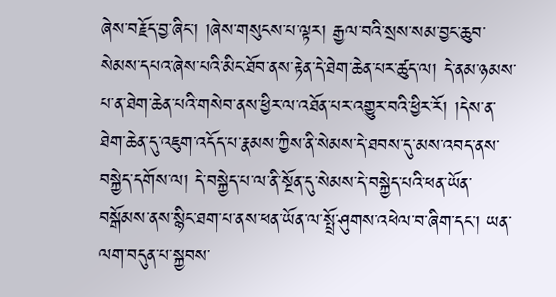ཞེས་བརྗོད་བྱ་ཞིང་། །ཞེས་གསུངས་པ་ལྟར། རྒྱལ་བའི་སྲས་སམ་བྱང་ཆུབ་སེམས་དཔའ་ཞེས་པའི་མིང་ཐོབ་ནས་རྟེན་དེ་ཐེག་ཆེན་པར་ཚུད་ལ། དེ་ནམ་ཉམས་པ་ན་ཐེག་ཆེན་པའི་གསེབ་ནས་ཕྱིར་ལ་འཐོན་པར་འགྱུར་བའི་ཕྱིར་རོ། །དེས་ན་ཐེག་ཆེན་དུ་འཇུག་འདོད་པ་རྣམས་ཀྱིས་ནི་སེམས་དེ་ཐབས་དུ་མས་འབད་ནས་བསྐྱེད་དགོས་ལ། དེ་བསྐྱེད་པ་ལ་ནི་སྔོན་དུ་སེམས་དེ་བསྐྱེད་པའི་ཕན་ཡོན་བསྒོམས་ནས་སྙིང་ཐག་པ་ནས་ཕན་ཡོན་ལ་སྤྲོ་ཤུགས་འཕེལ་བ་ཞིག་དང་། ཡན་ལག་བདུན་པ་སྐྱབས་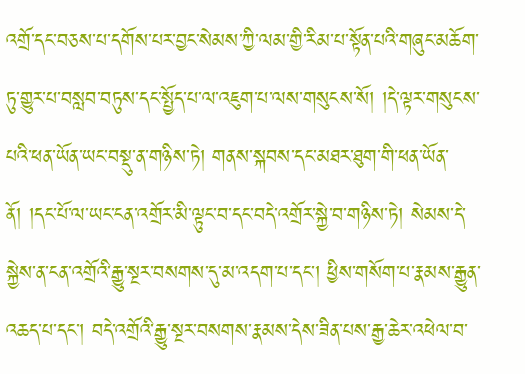འགྲོ་དང་བཅས་པ་དགོས་པར་བྱང་སེམས་ཀྱི་ལམ་གྱི་རིམ་པ་སྟོན་པའི་གཞུང་མཆོག་ཏུ་གྱུར་པ་བསླབ་བཏུས་དང་སྤྱོད་པ་ལ་འཇུག་པ་ལས་གསུངས་སོ། །དེ་ལྟར་གསུངས་པའི་ཕན་ཡོན་ཡང་བསྡུ་ན་གཉིས་ཏེ། གནས་སྐབས་དང་མཐར་ཐུག་གི་ཕན་ཡོན་ནོ། །དང་པོ་ལ་ཡང་ངན་འགྲོར་མི་ལྟུང་བ་དང་བདེ་འགྲོར་སྐྱེ་བ་གཉིས་ཏེ། སེམས་དེ་སྐྱེས་ན་ངན་འགྲོའི་རྒྱུ་སྔར་བསགས་དུ་མ་འདག་པ་དང་། ཕྱིས་གསོག་པ་རྣམས་རྒྱུན་འཆད་པ་དང་། བདེ་འགྲོའི་རྒྱུ་སྔར་བསགས་རྣམས་དེས་ཟིན་པས་རྒྱ་ཆེར་འཕེལ་བ་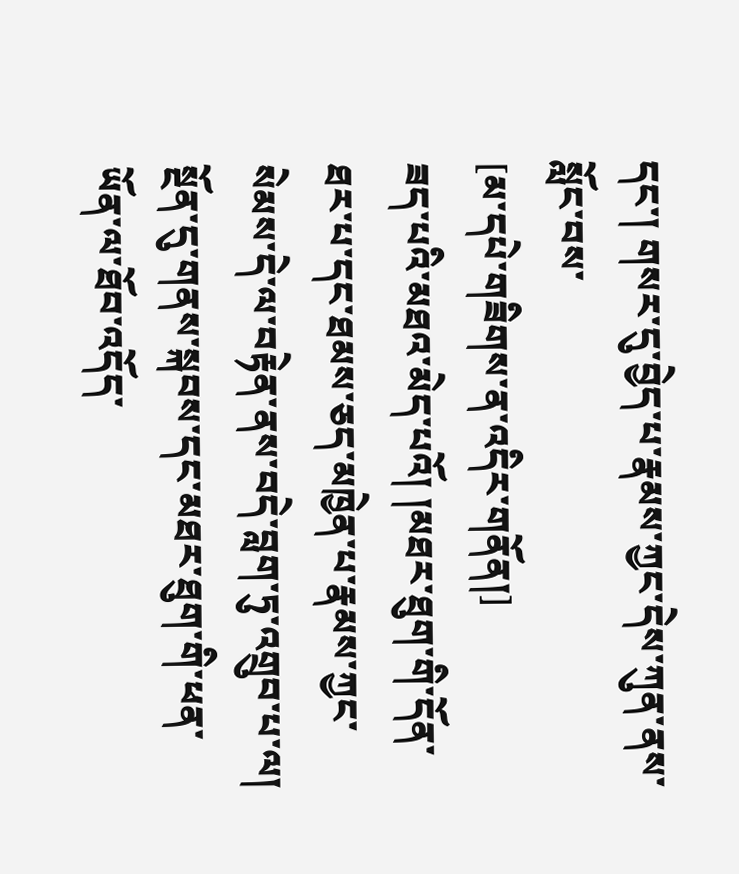དང་། གསར་དུ་བྱེད་པ་རྣམས་ཀྱང་དེས་ཀུན་ནས་སློང་བས་
[མ་དཔེ་གཟིགས་ན་འདིར་གནོན།]
ཟད་པའི་མཐའ་མེད་པའོ། །མཐར་ཐུག་གི་དོན་ཐར་པ་དང་ཐམས་ཅད་མཁྱེན་པ་རྣམས་ཀྱང་སེམས་དེ་ལ་བརྟེན་ནས་བདེ་བླག་ཏུ་འགྲུབ་པ་ལ། སྔོན་དུ་གནས་སྐབས་དང་མཐར་ཐུག་གི་ཕན་ཡོན་ལ་ཐོབ་འདོད་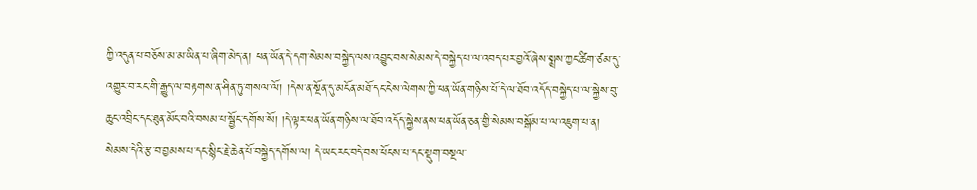ཀྱི་འདུན་པ་བཅོས་མ་མ་ཡིན་པ་ཞིག་མེད་ན། ཕན་ཡོན་དེ་དག་སེམས་བསྐྱེད་ལས་འབྱུང་བས་སེམས་དེ་བསྐྱེད་པ་ལ་འབད་པར་བྱའོ་ཞེས་སྨྲས་ཀྱང་ཚིག་ཙམ་དུ་འགྱུར་བ་རང་གི་རྒྱུད་ལ་བརྟགས་ན་ཤིན་ཏུ་གསལ་ལོ། །དེས་ན་སྔོན་དུ་མངོན་མཐོ་དང་ངེས་ལེགས་ཀྱི་ཕན་ཡོན་གཉིས་པོ་དེ་ལ་ཐོབ་འདོད་བསྐྱེད་པ་ལ་སྐྱེས་བུ་ཆུང་འབྲིང་དང་ཐུན་མོང་བའི་བསམ་པ་སྦྱོང་དགོས་སོ། །དེ་ལྟར་ཕན་ཡོན་གཉིས་ལ་ཐོབ་འདོད་སྐྱེས་ནས་ཕན་ཡོན་ཅན་གྱི་སེམས་བསྒོམ་པ་ལ་འཇུག་པ་ན། སེམས་དེའི་རྩ་བ་བྱམས་པ་དང་སྙིང་རྗེ་ཆེན་པོ་བསྐྱེད་དགོས་ལ། དེ་ཡང་རང་བདེ་བས་ཕོངས་པ་དང་སྡུག་བསྔལ་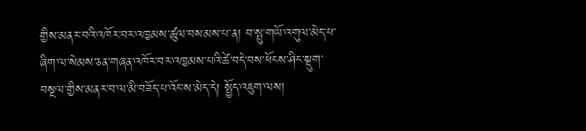གྱིས་མནར་བའི་འཁོར་བར་འཁྱམས་ཚུལ་བསམས་པ་ན། བ་སྤུ་གཡོ་འགུལ་མེད་པ་ཞིག་ལ་སེམས་ཅན་གཞན་འཁོར་བར་འཁྱམས་པའི་ཚེ་བདེ་བས་ཕོངས་ཤིང་སྡུག་བསྔལ་གྱིས་མནར་བ་ལ་མི་བཟོད་པ་འོང་ས་མེད་དེ། སྤྱོད་འཇུག་ལས།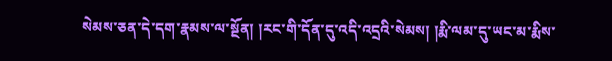སེམས་ཅན་དེ་དག་རྣམས་ལ་སྔོན། །རང་གི་དོན་དུ་འདི་འདྲའི་སེམས། །རྨི་ལམ་དུ་ཡང་མ་རྨིས་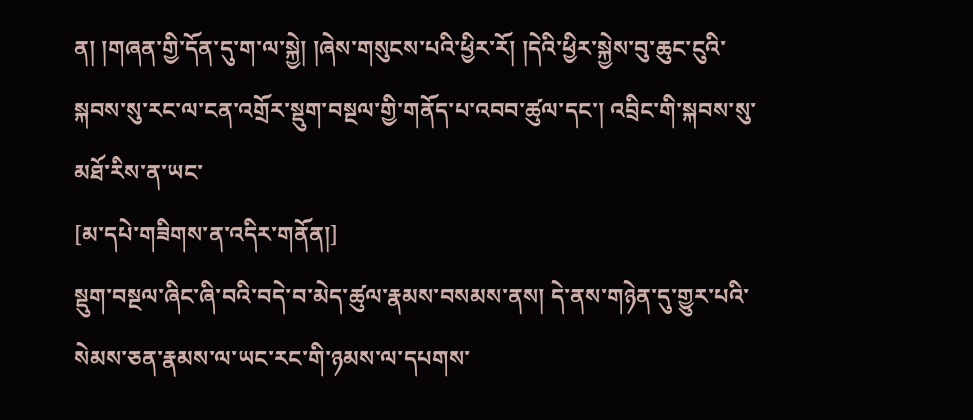ན། །གཞན་གྱི་དོན་དུ་ག་ལ་སྐྱེ། །ཞེས་གསུངས་པའི་ཕྱིར་རོ། །དེའི་ཕྱིར་སྐྱེས་བུ་ཆུང་ངུའི་སྐབས་སུ་རང་ལ་ངན་འགྲོར་སྡུག་བསྔལ་གྱི་གནོད་པ་འབབ་ཚུལ་དང་། འབྲིང་གི་སྐབས་སུ་མཐོ་རིས་ན་ཡང་
[མ་དཔེ་གཟིགས་ན་འདིར་གནོན།]
སྡུག་བསྔལ་ཞིང་ཞི་བའི་བདེ་བ་མེད་ཚུལ་རྣམས་བསམས་ནས། དེ་ནས་གཉེན་དུ་གྱུར་པའི་སེམས་ཅན་རྣམས་ལ་ཡང་རང་གི་ཉམས་ལ་དཔགས་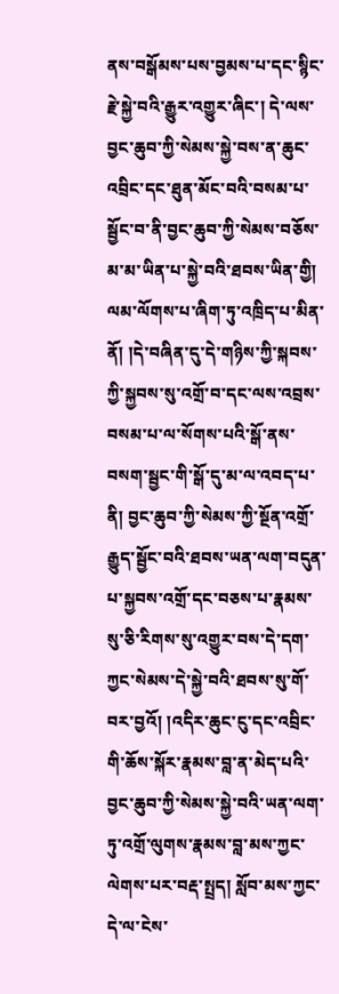ནས་བསྒོམས་པས་བྱམས་པ་དང་སྙིང་རྗེ་སྐྱེ་བའི་རྒྱུར་འགྱུར་ཞིང་། དེ་ལས་བྱང་ཆུབ་ཀྱི་སེམས་སྐྱེ་བས་ན་ཆུང་འབྲིང་དང་ཐུན་མོང་བའི་བསམ་པ་སྦྱོང་བ་ནི་བྱང་ཆུབ་ཀྱི་སེམས་བཅོས་མ་མ་ཡིན་པ་སྐྱེ་བའི་ཐབས་ཡིན་གྱི། ལམ་ལོགས་པ་ཞིག་ཏུ་འཁྲིད་པ་མིན་ནོ། །དེ་བཞིན་དུ་དེ་གཉིས་ཀྱི་སྐབས་ཀྱི་སྐྱབས་སུ་འགྲོ་བ་དང་ལས་འབྲས་བསམ་པ་ལ་སོགས་པའི་སྒོ་ནས་བསག་སྦྱང་གི་སྒོ་དུ་མ་ལ་འབད་པ་ནི། བྱང་ཆུབ་ཀྱི་སེམས་ཀྱི་སྔོན་འགྲོ་རྒྱུད་སྦྱོང་བའི་ཐབས་ཡན་ལག་བདུན་པ་སྐྱབས་འགྲོ་དང་བཅས་པ་རྣམས་སུ་ཅི་རིགས་སུ་འགྱུར་བས་དེ་དག་ཀྱང་སེམས་དེ་སྐྱེ་བའི་ཐབས་སུ་གོ་བར་བྱའོ། །འདིར་ཆུང་ངུ་དང་འབྲིང་གི་ཆོས་སྐོར་རྣམས་བླ་ན་མེད་པའི་བྱང་ཆུབ་ཀྱི་སེམས་སྐྱེ་བའི་ཡན་ལག་ཏུ་འགྲོ་ལུགས་རྣམས་བླ་མས་ཀྱང་ལེགས་པར་བརྡ་སྤྲད། སློབ་མས་ཀྱང་དེ་ལ་ངེས་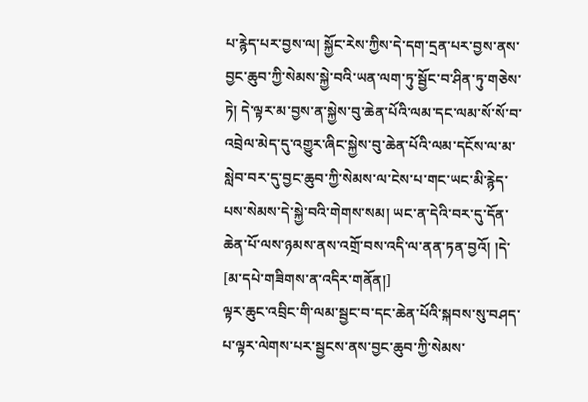པ་རྙེད་པར་བྱས་ལ། སྐྱོང་རེས་ཀྱིས་དེ་དག་དྲན་པར་བྱས་ནས་བྱང་ཆུབ་ཀྱི་སེམས་སྐྱེ་བའི་ཡན་ལག་ཏུ་སྦྱོང་བ་ཤིན་ཏུ་གཅེས་ཏེ། དེ་ལྟར་མ་བྱས་ན་སྐྱེས་བུ་ཆེན་པོའི་ལམ་དང་ལམ་སོ་སོ་བ་འབྲེལ་མེད་དུ་འགྱུར་ཞིང་སྐྱེས་བུ་ཆེན་པོའི་ལམ་དངོས་ལ་མ་སླེབ་བར་དུ་བྱང་ཆུབ་ཀྱི་སེམས་ལ་ངེས་པ་གང་ཡང་མི་རྙེད་པས་སེམས་དེ་སྐྱེ་བའི་གེགས་སམ། ཡང་ན་དེའི་བར་དུ་དོན་ཆེན་པོ་ལས་ཉམས་ནས་འགྲོ་བས་འདི་ལ་ནན་ཏན་བྱའོ། །དེ་
[མ་དཔེ་གཟིགས་ན་འདིར་གནོན།]
ལྟར་ཆུང་འབྲིང་གི་ལམ་སྦྱང་བ་དང་ཆེན་པོའི་སྐབས་སུ་བཤད་པ་ལྟར་ལེགས་པར་སྦྱངས་ནས་བྱང་ཆུབ་ཀྱི་སེམས་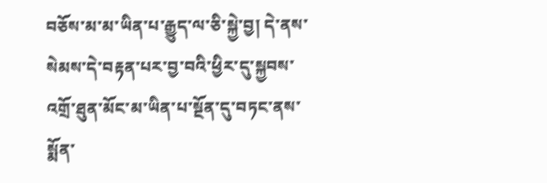བཅོས་མ་མ་ཡིན་པ་རྒྱུད་ལ་ཅི་སྐྱེ་བྱ། དེ་ནས་སེམས་དེ་བརྟན་པར་བྱ་བའི་ཕྱིར་དུ་སྐྱབས་འགྲོ་ཐུན་མོང་མ་ཡིན་པ་སྔོན་དུ་བཏང་ནས་སྨོན་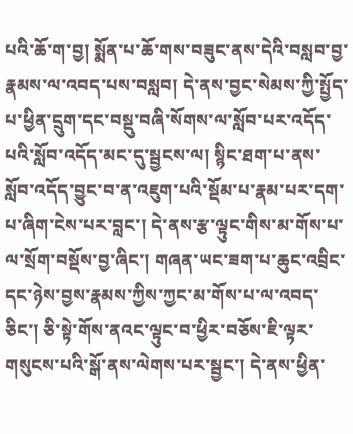པའི་ཆོ་ག་བྱ། སྨོན་པ་ཆོ་གས་བཟུང་ནས་དེའི་བསླབ་བྱ་རྣམས་ལ་འབད་པས་བསླབ། དེ་ནས་བྱང་སེམས་ཀྱི་སྤྱོད་པ་ཕྱིན་དྲུག་དང་བསྡུ་བཞི་སོགས་ལ་སློབ་པར་འདོད་པའི་སློབ་འདོད་མང་དུ་སྦྱངས་ལ། སྙིང་ཐག་པ་ནས་སློབ་འདོད་བྱུང་བ་ན་འཇུག་པའི་སྡོམ་པ་རྣམ་པར་དག་པ་ཞིག་ངེས་པར་བླང་། དེ་ནས་རྩ་ལྟུང་གིས་མ་གོས་པ་ལ་སྲོག་བསྡོས་བྱ་ཞིང་། གཞན་ཡང་ཟག་པ་ཆུང་འབྲིང་དང་ཉེས་བྱས་རྣམས་ཀྱིས་ཀྱང་མ་གོས་པ་ལ་འབད་ཅིང་། ཅི་སྟེ་གོས་ནའང་ལྟུང་བ་ཕྱིར་བཅོས་ཇི་ལྟར་གསུངས་པའི་སྒོ་ནས་ལེགས་པར་སྦྱང་། དེ་ནས་ཕྱིན་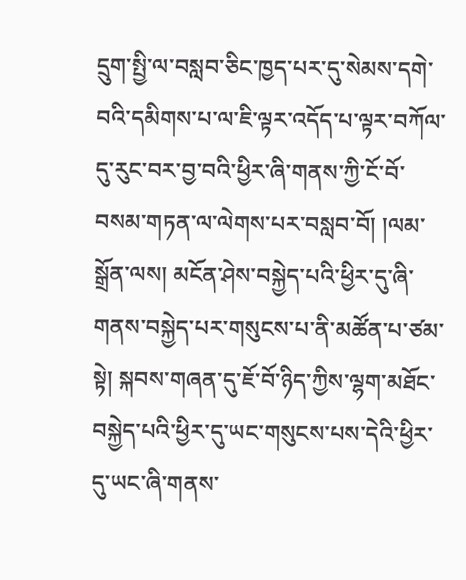དྲུག་སྤྱི་ལ་བསླབ་ཅིང་ཁྱད་པར་དུ་སེམས་དགེ་བའི་དམིགས་པ་ལ་ཇི་ལྟར་འདོད་པ་ལྟར་བཀོལ་དུ་རུང་བར་བྱ་བའི་ཕྱིར་ཞི་གནས་ཀྱི་ངོ་བོ་བསམ་གཏན་ལ་ལེགས་པར་བསླབ་བོ། །ལམ་སྒྲོན་ལས། མངོན་ཤེས་བསྐྱེད་པའི་ཕྱིར་དུ་ཞི་གནས་བསྐྱེད་པར་གསུངས་པ་ནི་མཚོན་པ་ཙམ་སྟེ། སྐབས་གཞན་དུ་ཇོ་བོ་ཉིད་ཀྱིས་ལྷག་མཐོང་བསྐྱེད་པའི་ཕྱིར་དུ་ཡང་གསུངས་པས་དེའི་ཕྱིར་དུ་ཡང་ཞི་གནས་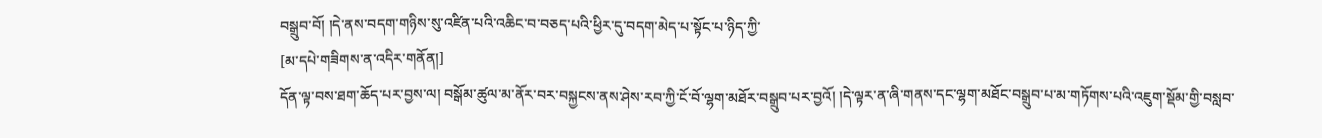བསྒྲུབ་བོ། །དེ་ནས་བདག་གཉིས་སུ་འཛིན་པའི་འཆིང་བ་བཅད་པའི་ཕྱིར་དུ་བདག་མེད་པ་སྟོང་པ་ཉིད་ཀྱི་
[མ་དཔེ་གཟིགས་ན་འདིར་གནོན།]
དོན་ལྟ་བས་ཐག་ཆོད་པར་བྱས་ལ། བསྒོམ་ཚུལ་མ་ནོར་བར་བསྐྱངས་ནས་ཤེས་རབ་ཀྱི་ངོ་བོ་ལྷག་མཐོར་བསྒྲུབ་པར་བྱའོ། །དེ་ལྟར་ན་ཞི་གནས་དང་ལྷག་མཐོང་བསྒྲུབ་པ་མ་གཏོགས་པའི་འཇུག་སྡོམ་གྱི་བསླབ་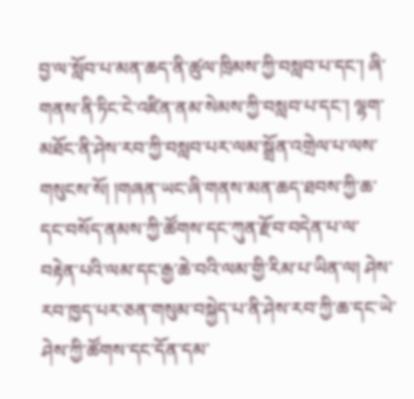བྱ་ལ་སློབ་པ་མན་ཆད་ནི་ཚུལ་ཁྲིམས་ཀྱི་བསླབ་པ་དང་། ཞི་གནས་ནི་ཏིང་ངེ་འཛིན་ནམ་སེམས་ཀྱི་བསླབ་པ་དང་། ལྷག་མཐོང་ནི་ཤེས་རབ་ཀྱི་བསླབ་པར་ལམ་སྒྲོན་འགྲེལ་པ་ལས་གསུངས་སོ། །གཞན་ཡང་ཞི་གནས་མན་ཆད་ཐབས་ཀྱི་ཆ་དང་བསོད་ནམས་ཀྱི་ཚོགས་དང་ཀུན་རྫོབ་བདེན་པ་ལ་བརྟེན་པའི་ལམ་དང་རྒྱ་ཆེ་བའི་ལམ་གྱི་རིམ་པ་ཡིན་ལ། ཤེས་རབ་ཁྱད་པར་ཅན་གསུམ་བསྐྱེད་པ་ནི་ཤེས་རབ་ཀྱི་ཆ་དང་ཡེ་ཤེས་ཀྱི་ཚོགས་དང་དོན་དམ་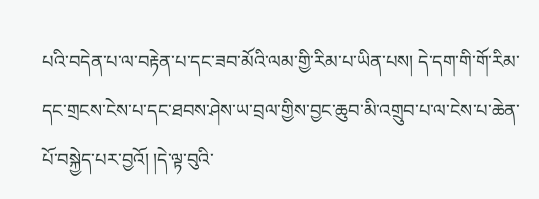པའི་བདེན་པ་ལ་བརྟེན་པ་དང་ཟབ་མོའི་ལམ་གྱི་རིམ་པ་ཡིན་པས། དེ་དག་གི་གོ་རིམ་དང་གྲངས་ངེས་པ་དང་ཐབས་ཤེས་ཡ་བྲལ་གྱིས་བྱང་ཆུབ་མི་འགྲུབ་པ་ལ་ངེས་པ་ཆེན་པོ་བསྐྱེད་པར་བྱའོ། །དེ་ལྟ་བུའི་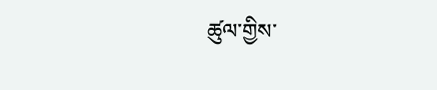ཚུལ་གྱིས་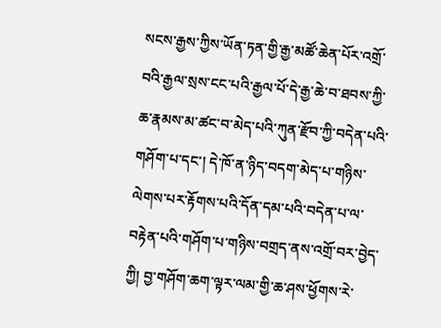སངས་རྒྱས་ཀྱིས་ཡོན་ཏན་གྱི་རྒྱ་མཚོ་ཆེན་པོར་འགྲོ་བའི་རྒྱལ་སྲས་ངང་པའི་རྒྱལ་པོ་དེ་རྒྱ་ཆེ་བ་ཐབས་ཀྱི་ཆ་རྣམས་མ་ཚང་བ་མེད་པའི་ཀུན་རྫོབ་ཀྱི་བདེན་པའི་གཤོག་པ་དང་། དེ་ཁོ་ན་ཉིད་བདག་མེད་པ་གཉིས་ལེགས་པར་རྟོགས་པའི་དོན་དམ་པའི་བདེན་པ་ལ་བརྟེན་པའི་གཤོག་པ་གཉིས་བགྲད་ནས་འགྲོ་བར་བྱེད་ཀྱི། བྱ་གཤོག་ཆག་ལྟར་ལམ་གྱི་ཆ་ཤས་ཕྱོགས་རེ་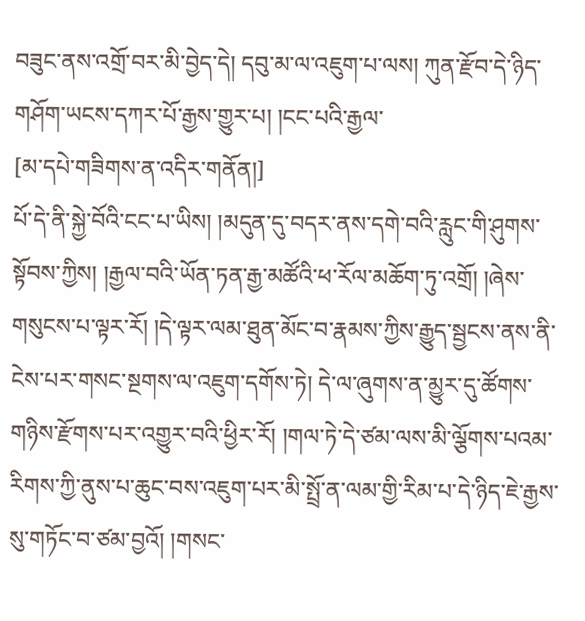བཟུང་ནས་འགྲོ་བར་མི་བྱེད་དེ། དབུ་མ་ལ་འཇུག་པ་ལས། ཀུན་རྫོབ་དེ་ཉིད་གཤོག་ཡངས་དཀར་པོ་རྒྱས་གྱུར་པ། །ངང་པའི་རྒྱལ་
[མ་དཔེ་གཟིགས་ན་འདིར་གནོན།]
པོ་དེ་ནི་སྐྱེ་བོའི་ངང་པ་ཡིས། །མདུན་དུ་བདར་ནས་དགེ་བའི་རླུང་གི་ཤུགས་སྟོབས་ཀྱིས། །རྒྱལ་བའི་ཡོན་ཏན་རྒྱ་མཚོའི་ཕ་རོལ་མཆོག་ཏུ་འགྲོ། །ཞེས་གསུངས་པ་ལྟར་རོ། །དེ་ལྟར་ལམ་ཐུན་མོང་བ་རྣམས་ཀྱིས་རྒྱུད་སྦྱངས་ནས་ནི་ངེས་པར་གསང་སྔགས་ལ་འཇུག་དགོས་ཏེ། དེ་ལ་ཞུགས་ན་མྱུར་དུ་ཚོགས་གཉིས་རྫོགས་པར་འགྱུར་བའི་ཕྱིར་རོ། །གལ་ཏེ་དེ་ཙམ་ལས་མི་ལྕོགས་པའམ་རིགས་ཀྱི་ནུས་པ་ཆུང་བས་འཇུག་པར་མི་སྤྲོ་ན་ལམ་གྱི་རིམ་པ་དེ་ཉིད་ཇེ་རྒྱས་སུ་གཏོང་བ་ཙམ་བྱའོ། །གསང་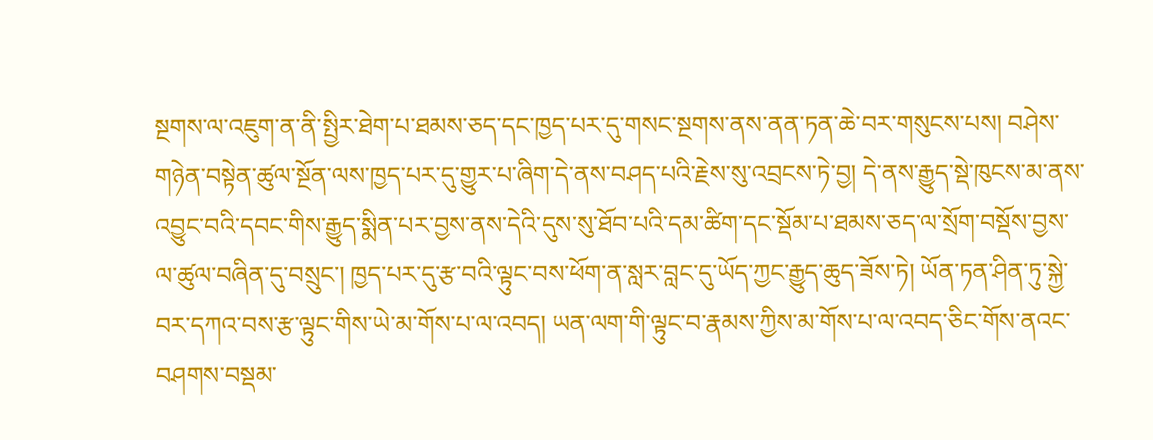སྔགས་ལ་འཇུག་ན་ནི་སྤྱིར་ཐེག་པ་ཐམས་ཅད་དང་ཁྱད་པར་དུ་གསང་སྔགས་ནས་ནན་ཏན་ཆེ་བར་གསུངས་པས། བཤེས་གཉེན་བསྟེན་ཚུལ་སྔོན་ལས་ཁྱད་པར་དུ་གྱུར་པ་ཞིག་དེ་ནས་བཤད་པའི་རྗེས་སུ་འབྲངས་ཏེ་བྱ། དེ་ནས་རྒྱུད་སྡེ་ཁུངས་མ་ནས་འབྱུང་བའི་དབང་གིས་རྒྱུད་སྨིན་པར་བྱས་ནས་དེའི་དུས་སུ་ཐོབ་པའི་དམ་ཚིག་དང་སྡོམ་པ་ཐམས་ཅད་ལ་སྲོག་བསྡོས་བྱས་ལ་ཚུལ་བཞིན་དུ་བསྲུང་། ཁྱད་པར་དུ་རྩ་བའི་ལྟུང་བས་ཕོག་ན་སླར་བླང་དུ་ཡོད་ཀྱང་རྒྱུད་ཆུད་ཟོས་ཏེ། ཡོན་ཏན་ཤིན་ཏུ་སྐྱེ་བར་དཀའ་བས་རྩ་ལྟུང་གིས་ཡེ་མ་གོས་པ་ལ་འབད། ཡན་ལག་གི་ལྟུང་བ་རྣམས་ཀྱིས་མ་གོས་པ་ལ་འབད་ཅིང་གོས་ནའང་བཤགས་བསྡམ་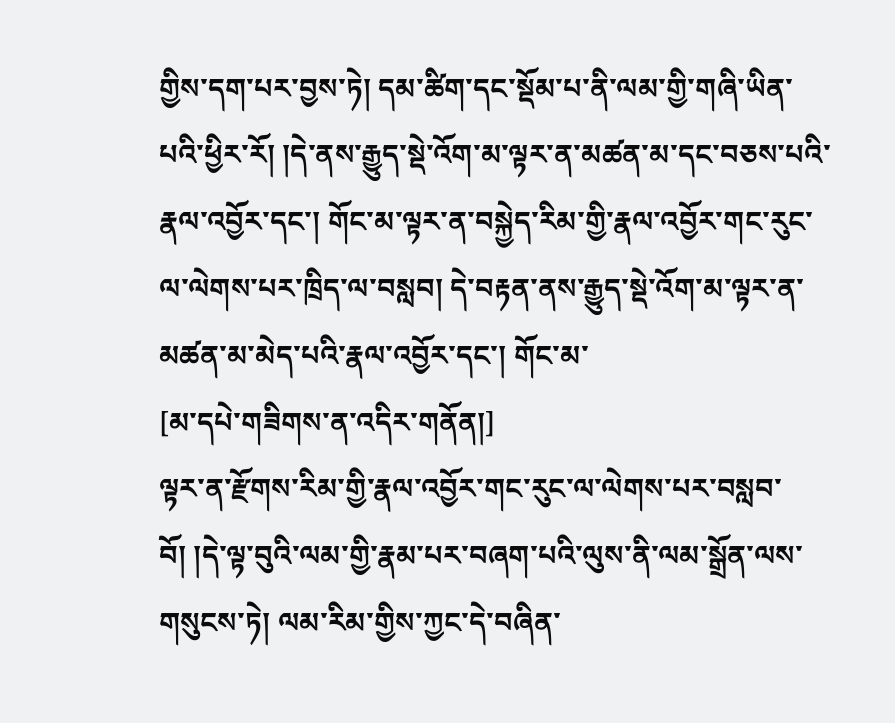གྱིས་དག་པར་བྱས་ཏེ། དམ་ཚིག་དང་སྡོམ་པ་ནི་ལམ་གྱི་གཞི་ཡིན་པའི་ཕྱིར་རོ། །དེ་ནས་རྒྱུད་སྡེ་འོག་མ་ལྟར་ན་མཚན་མ་དང་བཅས་པའི་རྣལ་འབྱོར་དང་། གོང་མ་ལྟར་ན་བསྐྱེད་རིམ་གྱི་རྣལ་འབྱོར་གང་རུང་ལ་ལེགས་པར་ཁྲིད་ལ་བསླབ། དེ་བརྟན་ནས་རྒྱུད་སྡེ་འོག་མ་ལྟར་ན་མཚན་མ་མེད་པའི་རྣལ་འབྱོར་དང་། གོང་མ་
[མ་དཔེ་གཟིགས་ན་འདིར་གནོན།]
ལྟར་ན་རྫོགས་རིམ་གྱི་རྣལ་འབྱོར་གང་རུང་ལ་ལེགས་པར་བསླབ་བོ། །དེ་ལྟ་བུའི་ལམ་གྱི་རྣམ་པར་བཞག་པའི་ལུས་ནི་ལམ་སྒྲོན་ལས་གསུངས་ཏེ། ལམ་རིམ་གྱིས་ཀྱང་དེ་བཞིན་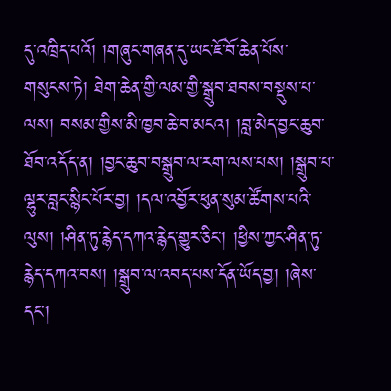དུ་འཁྲིད་པའོ། །གཞུང་གཞན་དུ་ཡང་ཇོ་བོ་ཆེན་པོས་གསུངས་ཏེ། ཐེག་ཆེན་གྱི་ལམ་གྱི་སྒྲུབ་ཐབས་བསྡུས་པ་ལས། བསམ་གྱིས་མི་ཁྱབ་ཆེ་བ་མངའ། །བླ་མེད་བྱང་ཆུབ་ཐོབ་འདོད་ན། །བྱང་ཆུབ་བསྒྲུབ་ལ་རག་ལས་པས། །སྒྲུབ་པ་ལྷུར་བླང་སྙིང་པོར་བྱ། །དལ་འབྱོར་ཕུན་སུམ་ཚོགས་པའི་ལུས། །ཤིན་ཏུ་རྙེད་དཀའ་རྙེད་གྱུར་ཅིང་། །ཕྱིས་ཀྱང་ཤིན་ཏུ་རྙེད་དཀའ་བས། །སྒྲུབ་ལ་འབད་པས་དོན་ཡོད་བྱ། །ཞེས་དང་།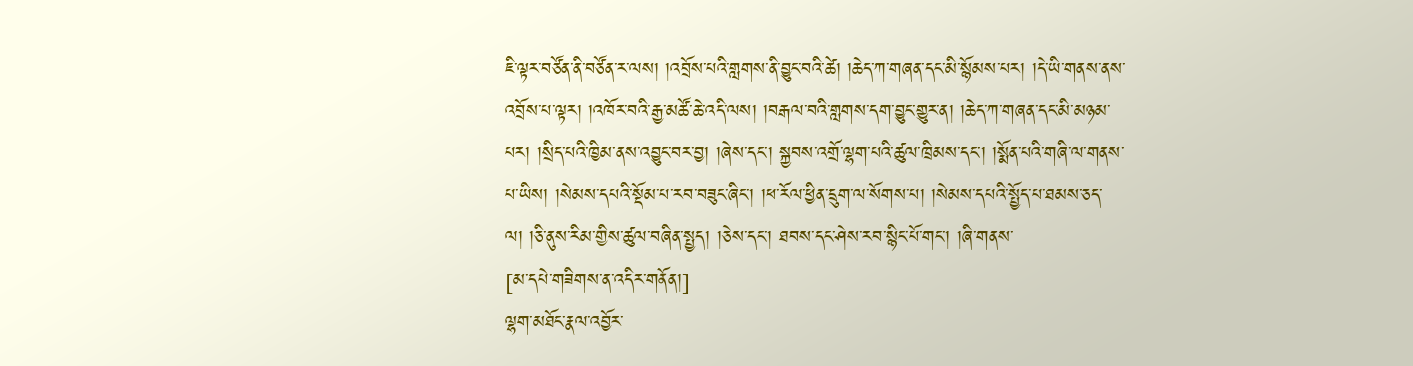ཇི་ལྟར་བཙོན་ནི་བཙོན་ར་ལས། །འབྲོས་པའི་གླགས་ནི་བྱུང་བའི་ཚེ། །ཆེད་ཀ་གཞན་དང་མི་སྙོམས་པར། །དེ་ཡི་གནས་ནས་འབྲོས་པ་ལྟར། །འཁོར་བའི་རྒྱ་མཚོ་ཆེ་འདི་ལས། །བརྒལ་བའི་གླགས་དག་བྱུང་གྱུར་ན། །ཆེད་ཀ་གཞན་དང་མི་མཉམ་པར། །སྲིད་པའི་ཁྱིམ་ནས་འབྱུང་བར་བྱ། །ཞེས་དང་། སྐྱབས་འགྲོ་ལྷག་པའི་ཚུལ་ཁྲིམས་དང་། །སྨོན་པའི་གཞི་ལ་གནས་པ་ཡིས། །སེམས་དཔའི་སྡོམ་པ་རབ་བཟུང་ཞིང་། །ཕ་རོལ་ཕྱིན་དྲུག་ལ་སོགས་པ། །སེམས་དཔའི་སྤྱོད་པ་ཐམས་ཅད་ལ། །ཅི་ནུས་རིམ་གྱིས་ཚུལ་བཞིན་སྤྱད། །ཅེས་དང་། ཐབས་དང་ཤེས་རབ་སྙིང་པོ་གང་། །ཞི་གནས་
[མ་དཔེ་གཟིགས་ན་འདིར་གནོན།]
ལྷག་མཐོང་རྣལ་འབྱོར་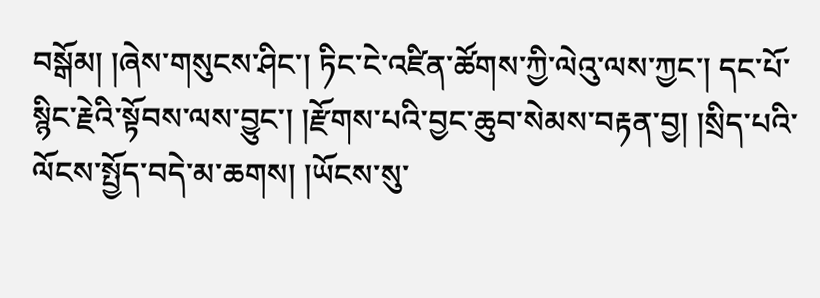བསྒོམ། །ཞེས་གསུངས་ཤིང་། ཏིང་ངེ་འཛིན་ཚོགས་ཀྱི་ལེའུ་ལས་ཀྱང་། དང་པོ་སྙིང་རྗེའི་སྟོབས་ལས་བྱུང་། །རྫོགས་པའི་བྱང་ཆུབ་སེམས་བརྟན་བྱ། །སྲིད་པའི་ལོངས་སྤྱོད་བདེ་མ་ཆགས། །ཡོངས་སུ་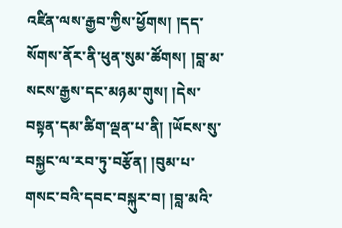འཛིན་ལས་རྒྱབ་ཀྱིས་ཕྱོགས། །དད་སོགས་ནོར་ནི་ཕུན་སུམ་ཚོགས། །བླ་མ་སངས་རྒྱས་དང་མཉམ་གུས། །དེས་བསྟན་དམ་ཚིག་ལྡན་པ་ནི། །ཡོངས་སུ་བསྐྱང་ལ་རབ་ཏུ་བརྩོན། །བུམ་པ་གསང་བའི་དབང་བསྐུར་བ། །བླ་མའི་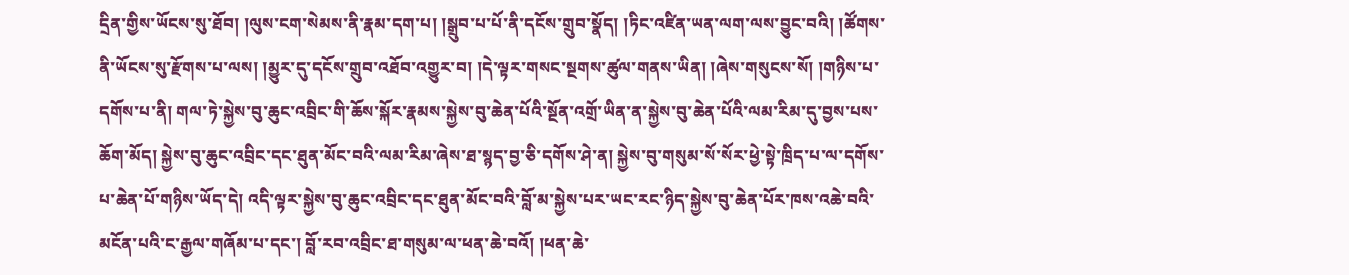དྲིན་གྱིས་ཡོངས་སུ་ཐོབ། །ལུས་ངག་སེམས་ནི་རྣམ་དག་པ། །སྒྲུབ་པ་པོ་ནི་དངོས་གྲུབ་སྣོད། །ཏིང་འཛིན་ཡན་ལག་ལས་བྱུང་བའི། །ཚོགས་ནི་ཡོངས་སུ་རྫོགས་པ་ལས། །མྱུར་དུ་དངོས་གྲུབ་འཐོབ་འགྱུར་བ། །དེ་ལྟར་གསང་སྔགས་ཚུལ་གནས་ཡིན། །ཞེས་གསུངས་སོ། །གཉིས་པ་དགོས་པ་ནི། གལ་ཏེ་སྐྱེས་བུ་ཆུང་འབྲིང་གི་ཆོས་སྐོར་རྣམས་སྐྱེས་བུ་ཆེན་པོའི་སྔོན་འགྲོ་ཡིན་ན་སྐྱེས་བུ་ཆེན་པོའི་ལམ་རིམ་དུ་བྱས་པས་ཆོག་མོད། སྐྱེས་བུ་ཆུང་འབྲིང་དང་ཐུན་མོང་བའི་ལམ་རིམ་ཞེས་ཐ་སྙད་བྱ་ཅི་དགོས་ཤེ་ན། སྐྱེས་བུ་གསུམ་སོ་སོར་ཕྱེ་སྟེ་ཁྲིད་པ་ལ་དགོས་པ་ཆེན་པོ་གཉིས་ཡོད་དེ། འདི་ལྟར་སྐྱེས་བུ་ཆུང་འབྲིང་དང་ཐུན་མོང་བའི་བློ་མ་སྐྱེས་པར་ཡང་རང་ཉིད་སྐྱེས་བུ་ཆེན་པོར་ཁས་འཆེ་བའི་མངོན་པའི་ང་རྒྱལ་གཞོམ་པ་དང་། བློ་རབ་འབྲིང་ཐ་གསུམ་ལ་ཕན་ཆེ་བའོ། །ཕན་ཆེ་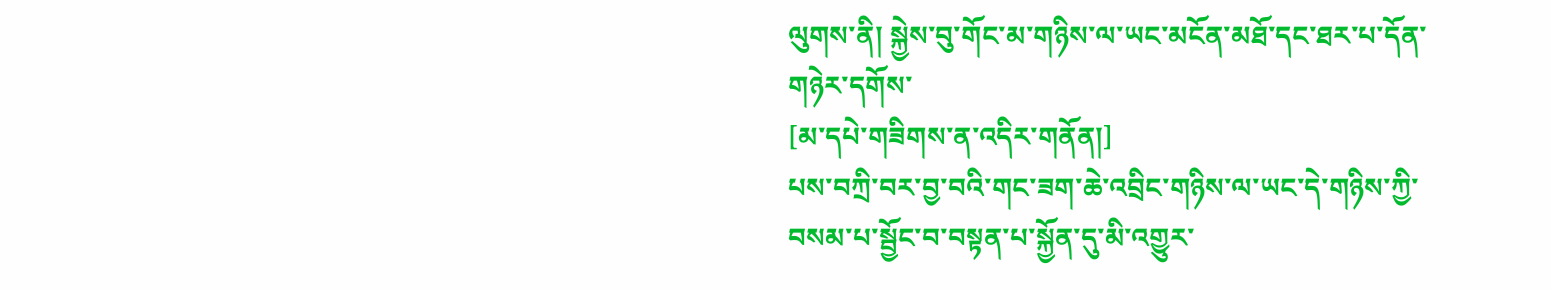ལུགས་ནི། སྐྱེས་བུ་གོང་མ་གཉིས་ལ་ཡང་མངོན་མཐོ་དང་ཐར་པ་དོན་གཉེར་དགོས་
[མ་དཔེ་གཟིགས་ན་འདིར་གནོན།]
པས་བཀྲི་བར་བྱ་བའི་གང་ཟག་ཆེ་འབྲིང་གཉིས་ལ་ཡང་དེ་གཉིས་ཀྱི་བསམ་པ་སྦྱོང་བ་བསྟན་པ་སྐྱོན་དུ་མི་འགྱུར་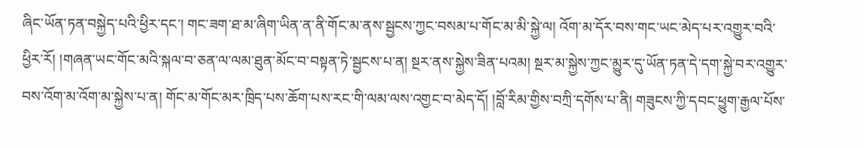ཞིང་ཡོན་ཏན་བསྐྱེད་པའི་ཕྱིར་དང་། གང་ཟག་ཐ་མ་ཞིག་ཡིན་ན་ནི་གོང་མ་ནས་སྦྱངས་ཀྱང་བསམ་པ་གོང་མ་མི་སྐྱེ་ལ། འོག་མ་དོར་བས་གང་ཡང་མེད་པར་འགྱུར་བའི་ཕྱིར་རོ། །གཞན་ཡང་གོང་མའི་སྐལ་བ་ཅན་ལ་ལམ་ཐུན་མོང་བ་བསྟན་ཏེ་སྦྱངས་པ་ན། སྔར་ནས་སྐྱེས་ཟིན་པའམ། སྔར་མ་སྐྱེས་ཀྱང་མྱུར་དུ་ཡོན་ཏན་དེ་དག་སྐྱེ་བར་འགྱུར་བས་འོག་མ་འོག་མ་སྐྱེས་པ་ན། གོང་མ་གོང་མར་ཁྲིད་པས་ཆོག་པས་རང་གི་ལམ་ལས་འགྱང་བ་མེད་དོ། །བློ་རིམ་གྱིས་བཀྲི་དགོས་པ་ནི། གཟུངས་ཀྱི་དབང་ཕྱུག་རྒྱལ་པོས་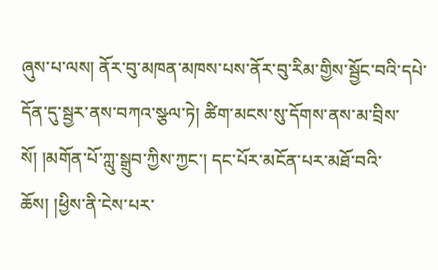ཞུས་པ་ལས། ནོར་བུ་མཁན་མཁས་པས་ནོར་བུ་རིམ་གྱིས་སྦྱོང་བའི་དཔེ་དོན་དུ་སྦྱར་ནས་བཀའ་སྩལ་ཏེ། ཚིག་མངས་སུ་དོགས་ནས་མ་བྲིས་སོ། །མགོན་པོ་ཀླུ་སྒྲུབ་ཀྱིས་ཀྱང་། དང་པོར་མངོན་པར་མཐོ་བའི་ཆོས། །ཕྱིས་ནི་ངེས་པར་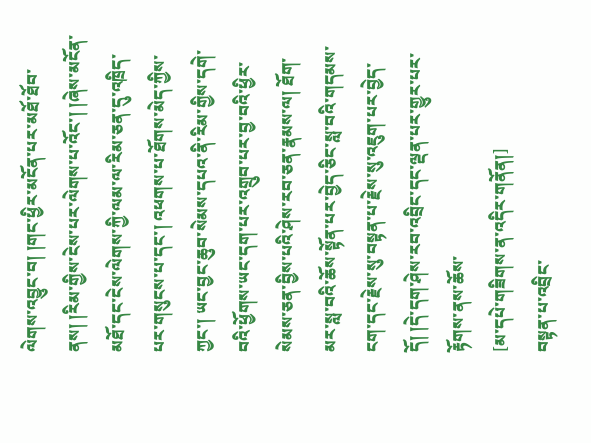ལེགས་འབྱུང་བ། །གང་ཕྱིར་མངོན་པར་མཐོ་ཐོབ་ནས། །རིམ་གྱིས་ངེས་པར་ལེགས་པ་འོང་། །ཞེས་མངོན་མཐོ་དང་ངེས་ལེགས་ཀྱི་ལམ་ལ་རིམ་ཅན་དུ་འཁྲིད་པར་གསུངས་པ་དང་། འཕགས་པ་ཐོགས་མེད་ཀྱིས་ཀྱང་། ཡང་བྱང་ཆུབ་སེམས་དཔའ་ནི་རིམ་གྱིས་དགེ་བའི་ཕྱོགས་ཡང་དག་པར་འགྲུབ་པར་བྱ་བའི་ཕྱིར་སེམས་ཅན་བྱིས་པའི་ཤེས་རབ་ཅན་རྣམས་ལ། ཐོག་མར་སླ་བའི་ཆོས་སྟོན་པར་བྱེད་ཅིང་སླ་བའི་གདམས་ངག་དང་རྗེས་སུ་བསྟན་པ་རྗེས་སུ་འཇུག་པར་བྱེད་དོ། །དེ་དག་ཤེས་རབ་འབྲིང་དང་ལྡན་པར་གྱུར་པར་རྟོགས་ནས་ཆོས་
[མ་དཔེ་གཟིགས་ན་འདིར་གནོན།]
བསྟན་པ་འབྲིང་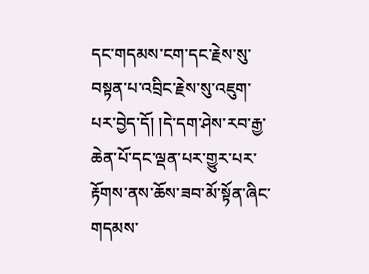དང་གདམས་ངག་དང་རྗེས་སུ་བསྟན་པ་འབྲིང་རྗེས་སུ་འཇུག་པར་བྱེད་དོ། །དེ་དག་ཤེས་རབ་རྒྱ་ཆེན་པོ་དང་ལྡན་པར་གྱུར་པར་རྟོགས་ནས་ཆོས་ཟབ་མོ་སྟོན་ཞིང་གདམས་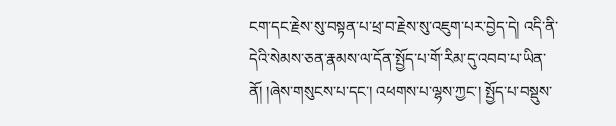ངག་དང་རྗེས་སུ་བསྟན་པ་ཕྲ་བ་རྗེས་སུ་འཇུག་པར་བྱེད་དེ། འདི་ནི་དེའི་སེམས་ཅན་རྣམས་ལ་དོན་སྤྱོད་པ་གོ་རིམ་དུ་འབབ་པ་ཡིན་ནོ། །ཞེས་གསུངས་པ་དང་། འཕགས་པ་ལྷས་ཀྱང་། སྤྱོད་པ་བསྡུས་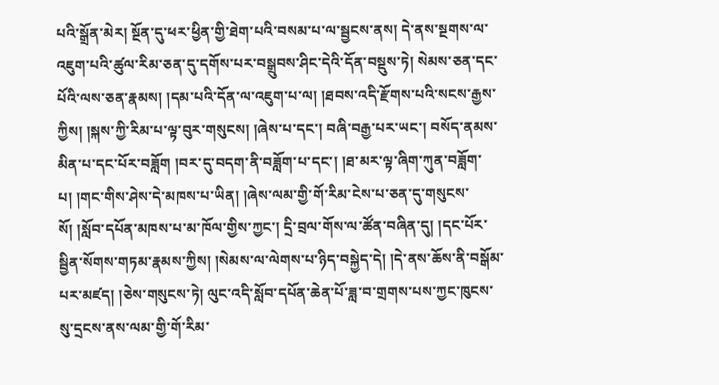པའི་སྒྲོན་མེར། སྔོན་དུ་ཕར་ཕྱིན་གྱི་ཐེག་པའི་བསམ་པ་ལ་སྦྱངས་ནས། དེ་ནས་སྔགས་ལ་འཇུག་པའི་ཚུལ་རིམ་ཅན་དུ་དགོས་པར་བསྒྲུབས་ཤིང་དེའི་དོན་བསྡུས་ཏེ། སེམས་ཅན་དང་པོའི་ལས་ཅན་རྣམས། །དམ་པའི་དོན་ལ་འཇུག་པ་ལ། །ཐབས་འདི་རྫོགས་པའི་སངས་རྒྱས་ཀྱིས། །སྐས་ཀྱི་རིམ་པ་ལྟ་བུར་གསུངས། །ཞེས་པ་དང་། བཞི་བརྒྱ་པར་ཡང་། བསོད་ནམས་མིན་པ་དང་པོར་བཟློག །བར་དུ་བདག་ནི་བཟློག་པ་དང་། །ཐ་མར་ལྟ་ཞིག་ཀུན་བཟློག་པ། །གང་གིས་ཤེས་དེ་མཁས་པ་ཡིན། །ཞེས་ལམ་གྱི་གོ་རིམ་ངེས་པ་ཅན་དུ་གསུངས་སོ། །སློབ་དཔོན་མཁས་པ་མ་ཁོལ་གྱིས་ཀྱང་། དྲི་བྲལ་གོས་ལ་ཚོན་བཞིན་དུ། །དང་པོར་སྦྱིན་སོགས་གཏམ་རྣམས་ཀྱིས། །སེམས་ལ་ལེགས་པ་ཉིད་བསྐྱེད་དེ། །དེ་ནས་ཆོས་ནི་བསྒོམ་པར་མཛད། །ཅེས་གསུངས་ཏེ། ལུང་འདི་སློབ་དཔོན་ཆེན་པོ་ཟླ་བ་གྲགས་པས་ཀྱང་ཁུངས་སུ་དྲངས་ནས་ལམ་གྱི་གོ་རིམ་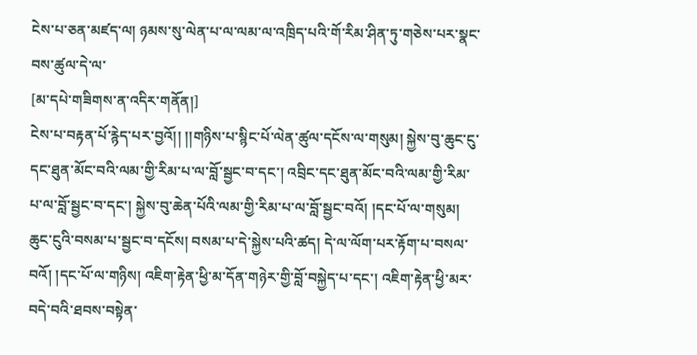ངེས་པ་ཅན་མཛད་ལ། ཉམས་སུ་ལེན་པ་ལ་ལམ་ལ་འཁྲིད་པའི་གོ་རིམ་ཤིན་ཏུ་གཅེས་པར་སྣང་བས་ཚུལ་དེ་ལ་
[མ་དཔེ་གཟིགས་ན་འདིར་གནོན།]
ངེས་པ་བརྟན་པོ་རྙེད་པར་བྱའོ།། །།གཉིས་པ་སྙིང་པོ་ལེན་ཚུལ་དངོས་ལ་གསུམ། སྐྱེས་བུ་ཆུང་ངུ་དང་ཐུན་མོང་བའི་ལམ་གྱི་རིམ་པ་ལ་བློ་སྦྱང་བ་དང་། འབྲིང་དང་ཐུན་མོང་བའི་ལམ་གྱི་རིམ་པ་ལ་བློ་སྦྱང་བ་དང་། སྐྱེས་བུ་ཆེན་པོའི་ལམ་གྱི་རིམ་པ་ལ་བློ་སྦྱང་བའོ། །དང་པོ་ལ་གསུམ། ཆུང་ངུའི་བསམ་པ་སྦྱང་བ་དངོས། བསམ་པ་དེ་སྐྱེས་པའི་ཚད། དེ་ལ་ལོག་པར་རྟོག་པ་བསལ་བའོ། །དང་པོ་ལ་གཉིས། འཇིག་རྟེན་ཕྱི་མ་དོན་གཉེར་གྱི་བློ་བསྐྱེད་པ་དང་། འཇིག་རྟེན་ཕྱི་མར་བདེ་བའི་ཐབས་བསྟེན་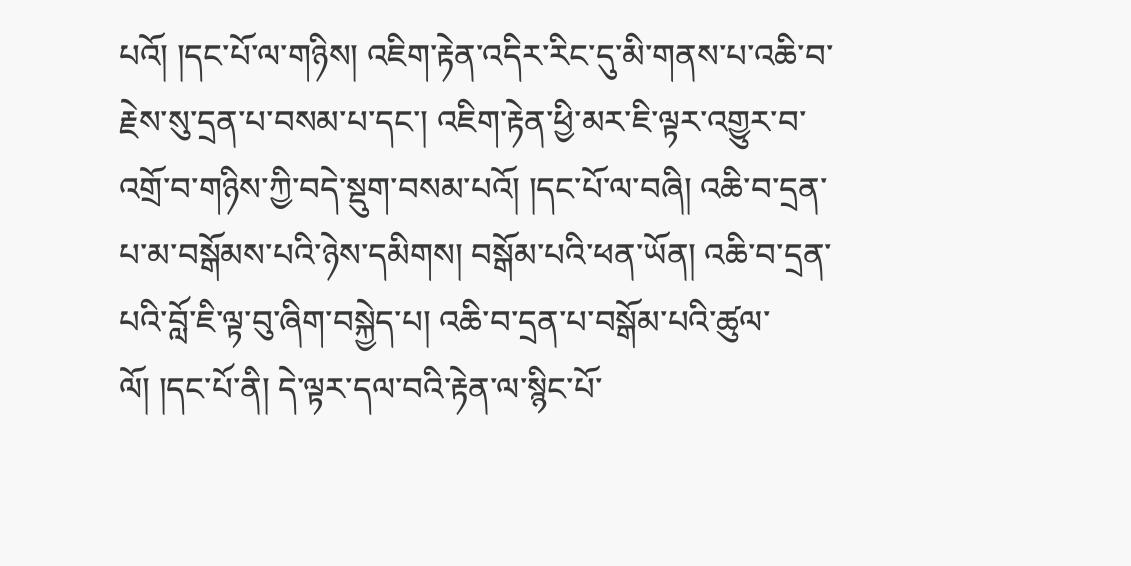པའོ། །དང་པོ་ལ་གཉིས། འཇིག་རྟེན་འདིར་རིང་དུ་མི་གནས་པ་འཆི་བ་རྗེས་སུ་དྲན་པ་བསམ་པ་དང་། འཇིག་རྟེན་ཕྱི་མར་ཇི་ལྟར་འགྱུར་བ་འགྲོ་བ་གཉིས་ཀྱི་བདེ་སྡུག་བསམ་པའོ། །དང་པོ་ལ་བཞི། འཆི་བ་དྲན་པ་མ་བསྒོམས་པའི་ཉེས་དམིགས། བསྒོམ་པའི་ཕན་ཡོན། འཆི་བ་དྲན་པའི་བློ་ཇི་ལྟ་བུ་ཞིག་བསྐྱེད་པ། འཆི་བ་དྲན་པ་བསྒོམ་པའི་ཚུལ་ལོ། །དང་པོ་ནི། དེ་ལྟར་དལ་བའི་རྟེན་ལ་སྙིང་པོ་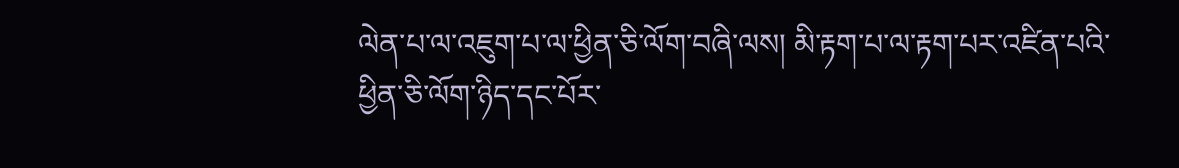ལེན་པ་ལ་འཇུག་པ་ལ་ཕྱིན་ཅི་ལོག་བཞི་ལས། མི་རྟག་པ་ལ་རྟག་པར་འཛིན་པའི་ཕྱིན་ཅི་ལོག་ཉིད་དང་པོར་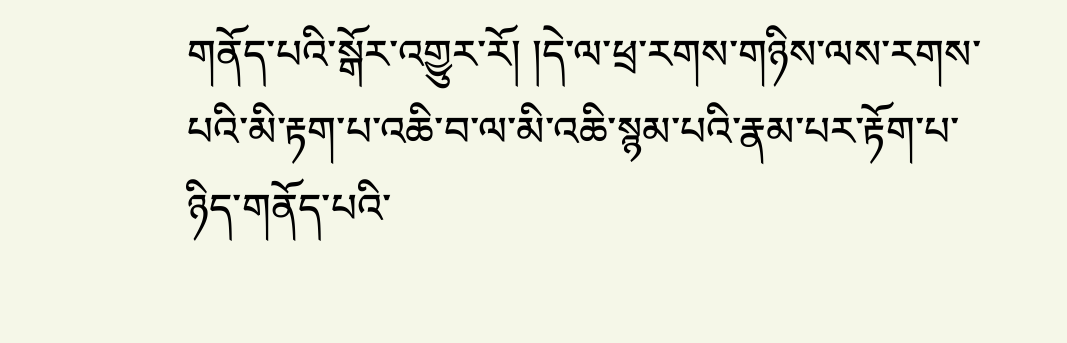གནོད་པའི་སྒོར་འགྱུར་རོ། །དེ་ལ་ཕྲ་རགས་གཉིས་ལས་རགས་པའི་མི་རྟག་པ་འཆི་བ་ལ་མི་འཆི་སྙམ་པའི་རྣམ་པར་རྟོག་པ་ཉིད་གནོད་པའི་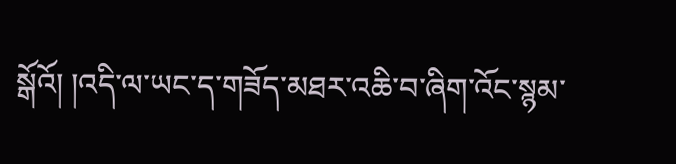སྒོའོ། །འདི་ལ་ཡང་ད་གཟོད་མཐར་འཆི་བ་ཞིག་འོང་སྙམ་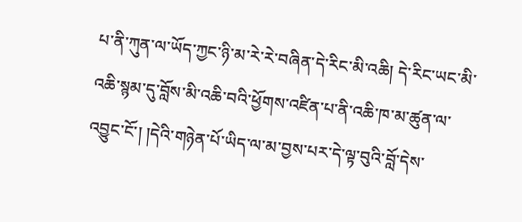པ་ནི་ཀུན་ལ་ཡོད་ཀྱང་ཉི་མ་རེ་རེ་བཞིན་དེ་རིང་མི་འཆི། དེ་རིང་ཡང་མི་འཆི་སྙམ་དུ་བློས་མི་འཆི་བའི་ཕྱོགས་འཛིན་པ་ནི་འཆི་ཁ་མ་ཚུན་ལ་འབྱུང་ངོ་། །དེའི་གཉེན་པོ་ཡིད་ལ་མ་བྱས་པར་དེ་ལྟ་བུའི་བློ་དེས་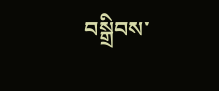བསྒྲིབས་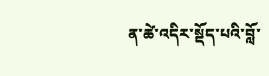ན་ཚེ་འདིར་སྡོད་པའི་བློ་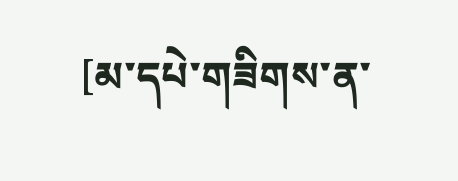[མ་དཔེ་གཟིགས་ན་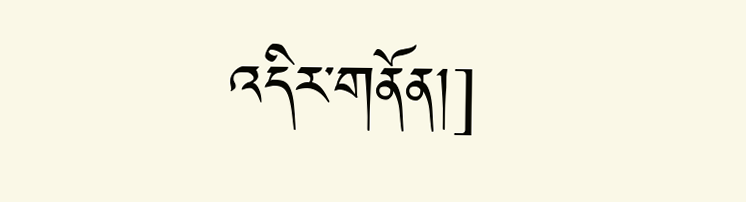འདིར་གནོན།]